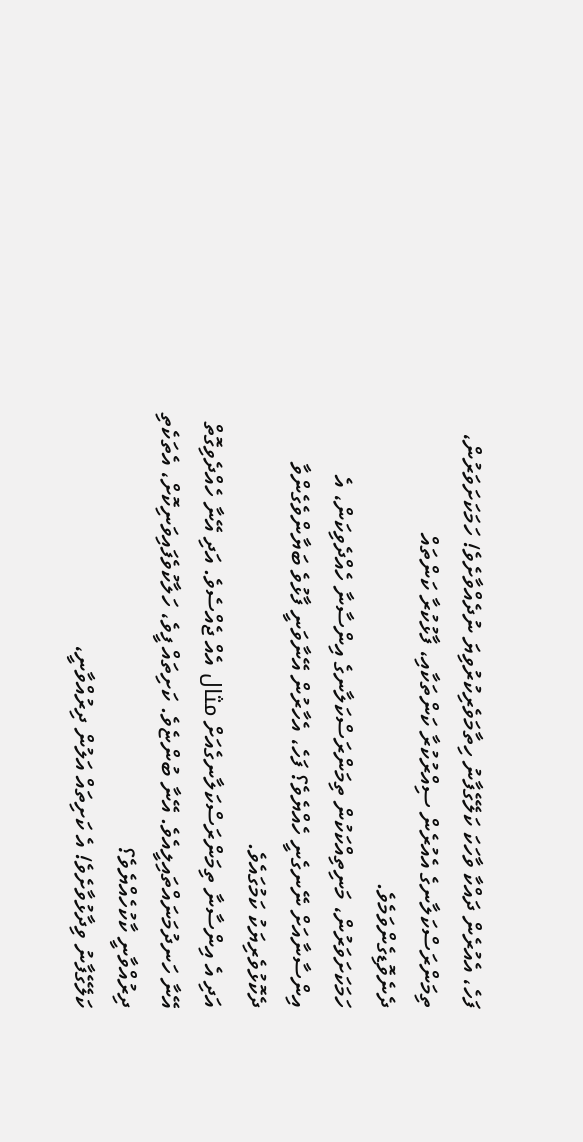ފަހެ، އެއުރެން ދައްކާ ވާހަކަ ކަލޭގެފާނު ހިތާމަވެރިކުރުވިޔަ ނުދެއްވާށެވެ! ހަމަކަށަވަރުން، ތިމަންރަސްކަލާނގެ އެއުރެން ސިއްރުކުރާ ކަންތަކާއި، ފާޅުކުރާ ކަންތައް ދެނެވޮޑިގެންވަމެވެ.
ހަމަކަށަވަރުން، މަނިތިއްކަކުން ތިމަންރަސްކަލާނގެ އިންސާނާ ހެއްދެވިކަން، އެ އިންސާނާއަށް ނޭނގެނީ ހެއްޔެވެ؟ ފަހެ، އެހާރުން އޭނާވަނީ ފާޅުވެ ބަޔާންވެގެންވާ ދެކޮޅުވެރިޔަކު ކަމުގައެވެ.
އަދި އެ އިންސާނާ ތިމަންރަސްކަލާނގެއަށް مثال އެއް ޖެއްސެވެ. އަދި އޭނާ ހެއްދެވިގޮތް އޭނާ ހަނދުމަނައްތައިލީއެވެ. އޭނާ ބުންޏެވެ. ކަށިތައް ފީވެ، ހަލާކުވެފައިވަނިކޮށް، އެތަކެތި ދިރުއްވާނީ ކާކުހެއްޔެވެ؟
ކަލޭގެފާނު ވިދާޅުވާށެވެ! އެ ކަށިތައް އަލުން ދިރުއްވާނީ،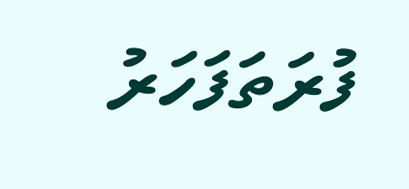ފުރަތަފަހަރު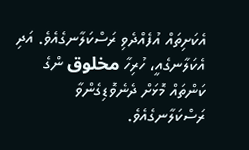އެކަށިތައް އުފެއްދެވި ރަސްކަލާނގެއެވެ. އަދި އެކަލާނގެއީ، ހުރިހާ مخلوق ންގެ ކަންތައް މޮޅަށް ދެނެވޮޑިގެންވާ ރަސްކަލާނގެއެވެ.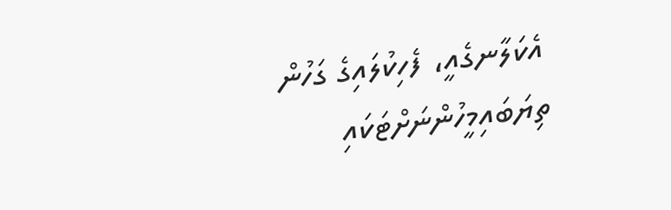އެކަލާނގެއީ، ފެހިކުލައިގެ ގަހުން ތިޔަބައިމީހުންނަށްޓަކައި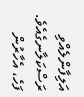އަލިފާންލެއްވި ރަސްކަލާނގެއެވެ. ފަހެ، އެހާރުން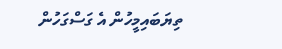ތިޔަބައިމީހުން އެ ގަސްގަހުން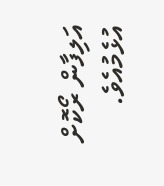އަލިފާން ރޯކޮށް އުޅެމުއެވެ.